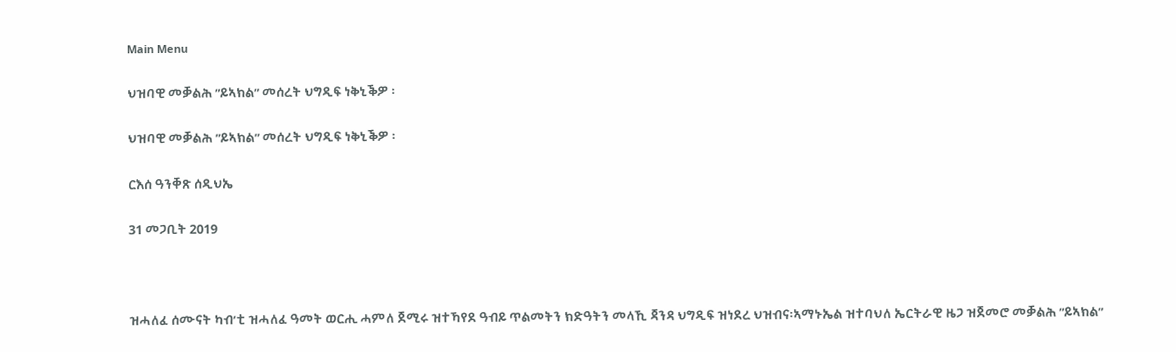Main Menu

ህዝባዊ መቓልሕ ”ይኣክል” መሰረት ህግዲፍ ነቅኒቕዎ ፡

ህዝባዊ መቓልሕ ”ይኣክል” መሰረት ህግዲፍ ነቅኒቕዎ ፡

ርእሰ ዓንቐጽ ሰዲህኤ

31 መጋቢት 2019



ዝሓለፈ ሰሙናት ካብ’ቲ ዝሓለፈ ዓመት ወርሒ ሓምለ ጀሚሩ ዝተኻየደ ዓብይ ጥልመትን ክድዓትን መላኺ ጃንዳ ህግዲፍ ዝነደረ ህዝብና፡ኣማኑኤል ዝተባህለ ኤርትራዊ ዜጋ ዝጀመሮ መቓልሕ ”ይኣክል”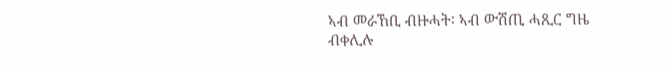ኣብ መራኸቢ ብዙሓት፡ ኣብ ውሽጢ ሓጺር ግዜ ብቀሊሉ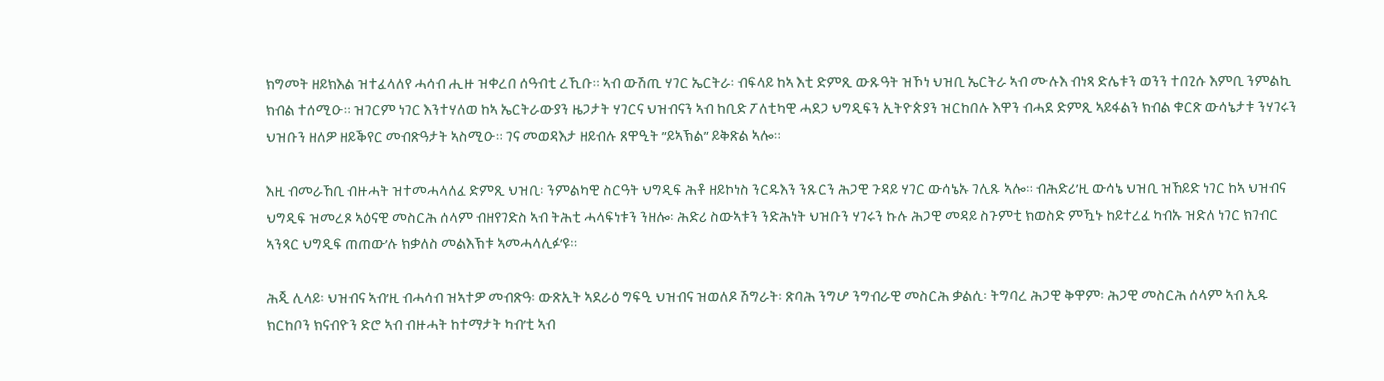ክግመት ዘይክእል ዝተፈላለየ ሓሳብ ሒዙ ዝቀረበ ሰዓብቲ ረኺቡ። ኣብ ውሽጢ ሃገር ኤርትራ፡ ብፍላይ ከኣ እቲ ድምጺ ውጹዓት ዝኾነ ህዝቢ ኤርትራ ኣብ ሙሉእ ብነጻ ድሌቱን ወንን ተበጊሱ እምቢ ንምልኪ ክብል ተሰሚዑ። ዝገርም ነገር እንተሃለወ ከኣ ኤርትራውያን ዜጋታት ሃገርና ህዝብናን ኣብ ከቢድ ፖለቲካዊ ሓደጋ ህግዲፍን ኢትዮጵያን ዝርከበሉ እዋን ብሓደ ድምጺ ኣይፋልን ክብል ቁርጽ ውሳኔታቱ ንሃገሩን ህዝቡን ዘለዎ ዘይቕየር መብጽዓታት ኣስሚዑ። ገና መወዳእታ ዘይብሉ ጸዋዒት ”ይኣኽል” ይቅጽል ኣሎ።

እዚ ብመራኸቢ ብዙሓት ዝተመሓላለፈ ድምጺ ህዝቢ፡ ንምልካዊ ስርዓት ህግዲፍ ሕቶ ዘይኮነስ ንርዱእን ንጹርን ሕጋዊ ጉዳይ ሃገር ውሳኔኡ ገሊጹ ኣሎ። ብሕድሪ’ዚ ውሳኔ ህዝቢ ዝኸይድ ነገር ከኣ ህዝብና ህግዲፍ ዝመረጾ ኣዕናዊ መስርሕ ሰላም ብዘየገድስ ኣብ ትሕቲ ሓላፍነቱን ንዘሎ፡ ሕድሪ ስውኣቱን ንድሕነት ህዝቡን ሃገሩን ኩሉ ሕጋዊ መዳይ ስጉምቲ ክወስድ ምዃኑ ከይተረፈ ካብኡ ዝድለ ነገር ክገብር ኣንጻር ህግዲፍ ጠጠው’ሉ ክቃለስ መልእኽቱ ኣመሓላሊፉ’ዩ።

ሕጂ ሊላይ፡ ህዝብና ኣብ’ዚ ብሓሳብ ዝኣተዎ መብጽዓ፡ ውጽኢት ኣደራዕ ግፍዒ ህዝብና ዝወለዶ ሽግራት፡ ጽባሕ ንግሆ ንግብራዊ መስርሕ ቃልሲ፡ ትግባረ ሕጋዊ ቅዋም፡ ሕጋዊ መስርሕ ሰላም ኣብ ኢዱ ክርከቦን ክናብዮን ድሮ ኣብ ብዙሓት ከተማታት ካብ’ቲ ኣብ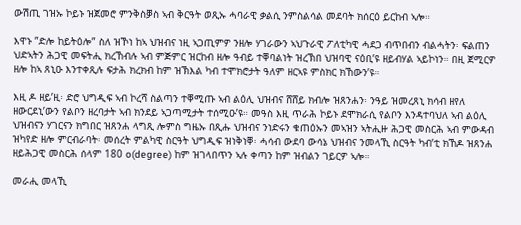ውሽጢ ገዝኡ ኮይኑ ዝጀመሮ ምንቅስቓስ ኣብ ቅርዓት ወጺኡ ሓባራዊ ቃልሲ ንምስልሳል መደባት ክሰርዕ ይርከብ ኣሎ።

እዋኑ ”ድሎ ከይትዕሎ” ስለ ዝኾነ ከኣ ህዝብና ነዚ ኣጋጢምዎ ንዘሎ ሃገራውን ኣህጉራዊ ፖለቲካዊ ሓደጋ ብጥበብን ብልሓትን፡ ፍልጠን ህድኣትን ሕጋዊ መፍትሒ ክረኸብሉ ኣብ ምጅምር ዝርከብ ዘሎ ዓብይ ተቐባልነት ዝረኽበ ህዝባዊ ናዕቢ’ዩ ዘይብሃል ኣይኮነን። በዚ ጀሚርዎ ዘሎ ከኣ ጸኒዑ እንተቀጺሉ ፍታሕ ክረክብ ከም ዝኽእል ካብ ተሞክሮታት ዓለም ዘርኣዩ ምስክር ክኸውን’ዩ።

እዚ ዶ ዘይ’ዚ፡ ድሮ ህግዲፍ ኣብ ኮረሻ ስልጣን ተቐሚጡ ኣብ ልዕሊ ህዝብና ሸሸይ ክብሎ ዝጸንሐን፡ ንዓይ ዝመረጸኒ ክሳብ ዘየለ ዘውርደኒ’ውን የልቦን ዘረባታት ኣብ ክንደይ ኣጋጣሚታት ተሰሚዑ’ዩ። መዓስ እዚ ጥራሕ ኮይኑ ደሞክራሲ የልቦን እንዳተባህለ ኣብ ልዕሊ ህዝብናን ሃገርናን ክግበር ዝጸንሐ ላግጺ ሎምስ ግዜኡ በጺሑ ህዝብና ንነድሩን ቁጠዕኡን መኣዝን ኣትሒዙ ሕጋዊ መስርሕ ኣብ ምውዳብ ዝካየድ ዘሎ ምርብራባት፡ መሰረት ምልካዊ ስርዓት ህግዲፍ ዝነቅነቐ፡ ሓሳብ ውደባ ውሳኔ ህዝብና ንመላኺ ስርዓት ካብ’ቲ ክኸዶ ዝጸንሐ ዘይሕጋዊ መስርሕ ሰላም 180 o(degree) ከም ዝገላበጥን ኣሉ ቀጣን ከም ዝብልን ገይርዎ ኣሎ።

መራሒ መላኺ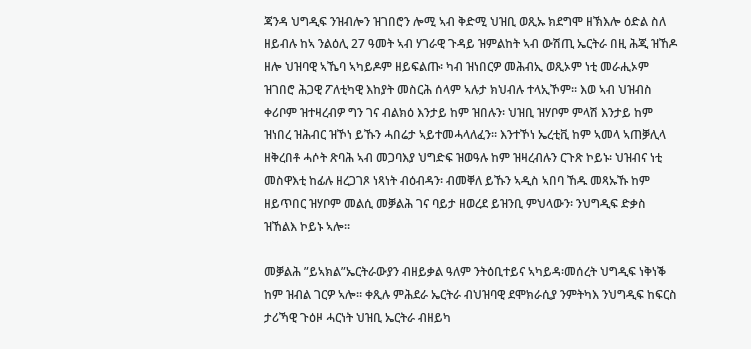ጃንዳ ህግዲፍ ንዝብሎን ዝገበሮን ሎሚ ኣብ ቅድሚ ህዝቢ ወጺኡ ክደግሞ ዘኽእሎ ዕድል ስለ ዘይብሉ ከኣ ንልዕሊ 27 ዓመት ኣብ ሃገራዊ ጉዳይ ዝምልከት ኣብ ውሽጢ ኤርትራ በዚ ሕጂ ዝኸዶ ዘሎ ህዝባዊ ኣኼባ ኣካይዶም ዘይፍልጡ፡ ካብ ዝነበርዎ መሕብኢ ወጺኦም ነቲ መራሒኦም ዝገበሮ ሕጋዊ ፖለቲካዊ እከያት መስርሕ ሰላም ኣሉታ ክህብሉ ተላኢኾም። እወ ኣብ ህዝብስ ቀሪቦም ዝተዛረብዎ ግን ገና ብልክዕ እንታይ ከም ዝበሉን፡ ህዝቢ ዝሃቦም ምላሽ እንታይ ከም ዝነበረ ዝሕብር ዝኾነ ይኹን ሓበሬታ ኣይተመሓላለፈን። እንተኾነ ኤረቲቪ ከም ኣመላ ኣጠቓሊላ ዘቅረበቶ ሓሶት ጽባሕ ኣብ መጋባእያ ህግድፍ ዝወዓሉ ከም ዝዛረብሉን ርጉጽ ኮይኑ፡ ህዝብና ነቲ መስዋእቲ ከፊሉ ዘረጋገጾ ነጻነት ብዕብዳን፡ ብመቐለ ይኹን ኣዲስ ኣበባ ኸዱ መጻኡኹ ከም ዘይጥበር ዝሃቦም መልሲ መቓልሕ ገና ባይታ ዘወረደ ይዝንቢ ምህላውን፡ ንህግዲፍ ድቃስ ዝኸልእ ኮይኑ ኣሎ።

መቓልሕ ”ይኣክል”ኤርትራውያን ብዘይቃል ዓለም ንትዕቢተይና ኣካይዳ፡መሰረት ህግዲፍ ነቅነቕ ከም ዝብል ገርዎ ኣሎ። ቀጺሉ ምሕደራ ኤርትራ ብህዝባዊ ደሞክራሲያ ንምትካእ ንህግዲፍ ከፍርስ ታሪኻዊ ጉዕዞ ሓርነት ህዝቢ ኤርትራ ብዘይካ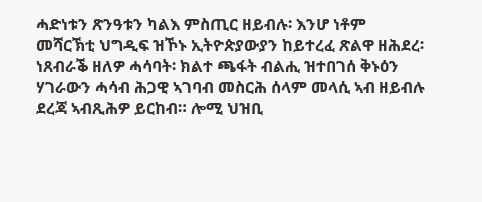ሓድነቱን ጽንዓቱን ካልእ ምስጢር ዘይብሉ፡ እንሆ ነቶም መሻርኽቲ ህግዲፍ ዝኾኑ ኢትዮጵያውያን ከይተረፈ ጽልዋ ዘሕደረ፡ ነጸብራቕ ዘለዎ ሓሳባት፡ ክልተ ጫፋት ብልሒ ዝተበገሰ ቅኑዕን ሃገራውን ሓሳብ ሕጋዊ ኣገባብ መስርሕ ሰላም መላሲ ኣብ ዘይብሉ ደረጃ ኣብጺሕዎ ይርከብ። ሎሚ ህዝቢ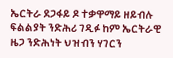ኤርትራ ደጋፋይ ዶ ተቃዋማይ ዘይብሉ ፍልልያት ንድሕሪ ገዲፉ ከም ኤርትራዊ ዜጋ ንድሕነት ህዝብን ሃገርን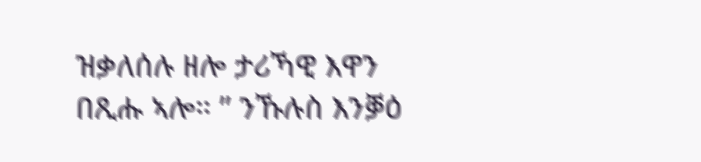ዝቃለሰሉ ዘሎ ታሪኻዊ እዋን በጺሑ ኣሎ። ” ንኹሉስ እንቓዕ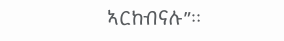ኣርከብናሉ”።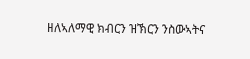ዘለኣለማዊ ክብርን ዝኽርን ንስውኣትና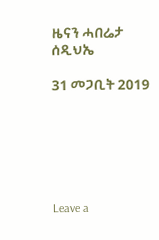ዜናን ሓበሬታ ሰዲህኤ

31 መጋቢት 2019






Leave a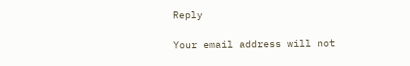Reply

Your email address will not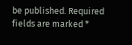be published. Required fields are marked *